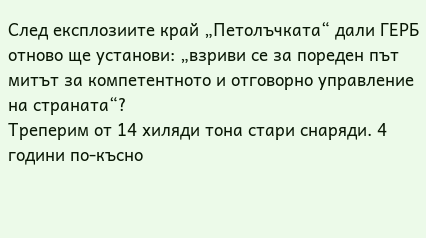След експлозиите край „Петолъчката“ дали ГЕРБ отново ще установи: „взриви се за пореден път митът за компетентното и отговорно управление на страната“?
Треперим от 14 хиляди тона стари снаряди. 4 години по-късно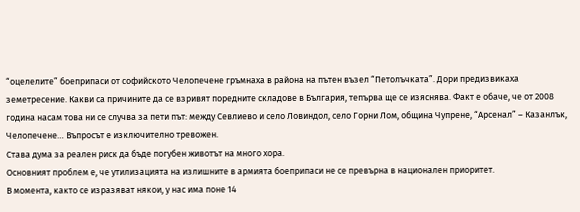“оцелелите” боеприпаси от софийското Челопечене гръмнаха в района на пътен възел “Петолъчката”. Дори предизвикаха земетресение. Какви са причините да се взривят поредните складове в България, тепърва ще се изяснява. Факт е обаче, че от 2008 година насам това ни се случва за пети път: между Севлиево и село Ловиндол, село Горни Лом, община Чупрене, “Арсенал” – Казанлък, Челопечене… Въпросът е изключително тревожен.
Става дума за реален риск да бъде погубен животът на много хора.
Основният проблем е, че утилизацията на излишните в армията боеприпаси не се превърна в национален приоритет.
В момента, както се изразяват някои, у нас има поне 14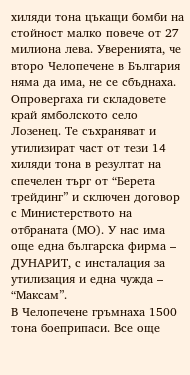хиляди тона цъкащи бомби на стойност малко повече от 27 милиона лева. Уверенията, че второ Челопечене в България няма да има, не се сбъднаха. Опровергаха ги складовете край ямболското село Лозенец. Те съхраняват и утилизират част от тези 14 хиляди тона в резултат на спечелен търг от “Берета трейдинг” и сключен договор с Министерството на отбраната (МО). У нас има още една българска фирма – ДУНАРИТ, с инсталация за утилизация и една чужда – “Максам”.
В Челопечене гръмнаха 1500 тона боеприпаси. Все още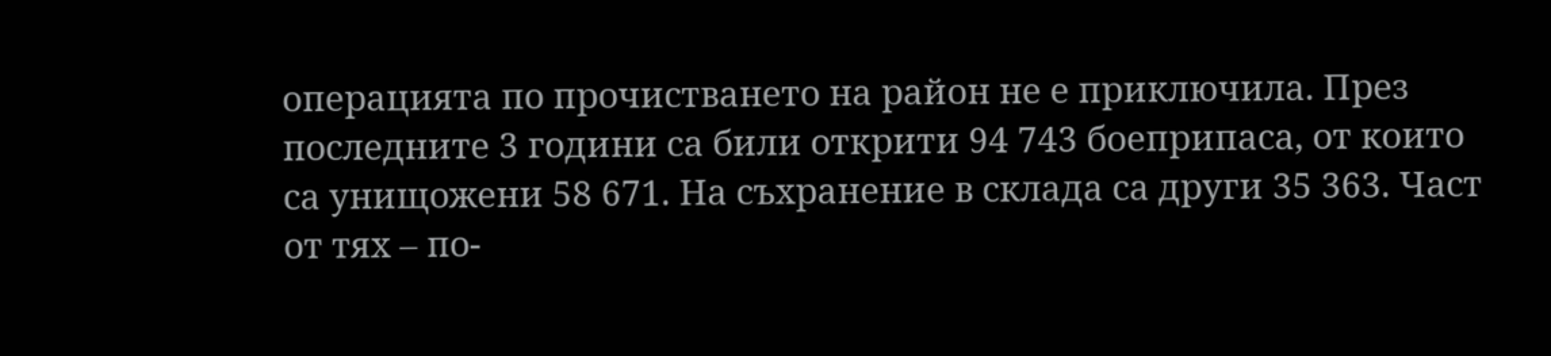операцията по прочистването на район не е приключила. През последните 3 години са били открити 94 743 боеприпаса, от които са унищожени 58 671. На съхранение в склада са други 35 363. Част от тях – по-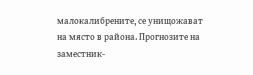малокалибрените, се унищожават на място в района. Прогнозите на заместник-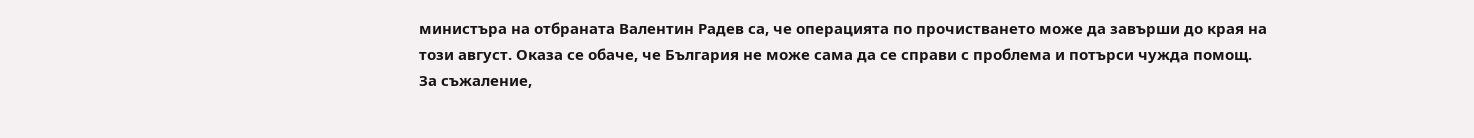министъра на отбраната Валентин Радев са, че операцията по прочистването може да завърши до края на този август. Оказа се обаче, че България не може сама да се справи с проблема и потърси чужда помощ.
За съжаление,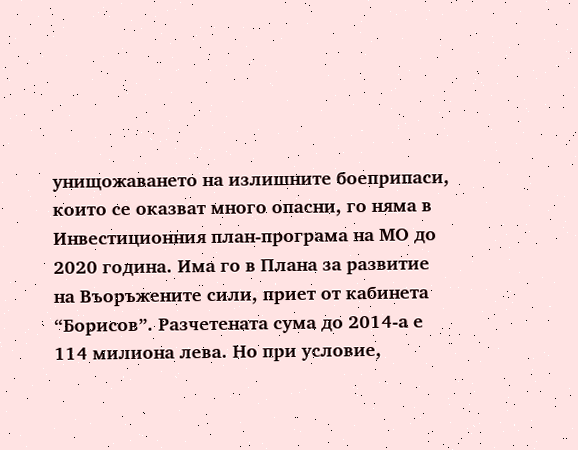унищожаването на излишните боеприпаси, които се оказват много опасни, го няма в Инвестиционния план-програма на МО до 2020 година. Има го в Плана за развитие на Въоръжените сили, приет от кабинета “Борисов”. Разчетената сума до 2014-а е 114 милиона лева. Но при условие,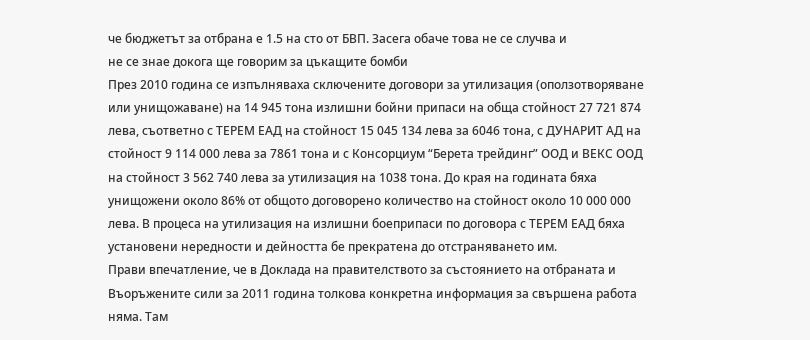че бюджетът за отбрана е 1.5 на сто от БВП. Засега обаче това не се случва и
не се знае докога ще говорим за цъкащите бомби
През 2010 година се изпълняваха сключените договори за утилизация (оползотворяване или унищожаване) на 14 945 тона излишни бойни припаси на обща стойност 27 721 874 лева, съответно с ТЕРЕМ ЕАД на стойност 15 045 134 лева за 6046 тона, с ДУНАРИТ АД на стойност 9 114 000 лева за 7861 тона и с Консорциум “Берета трейдинг” ООД и ВЕКС ООД на стойност 3 562 740 лева за утилизация на 1038 тона. До края на годината бяха унищожени около 86% от общото договорено количество на стойност около 10 000 000 лева. В процеса на утилизация на излишни боеприпаси по договора с ТЕРЕМ ЕАД бяха установени нередности и дейността бе прекратена до отстраняването им.
Прави впечатление, че в Доклада на правителството за състоянието на отбраната и Въоръжените сили за 2011 година толкова конкретна информация за свършена работа няма. Там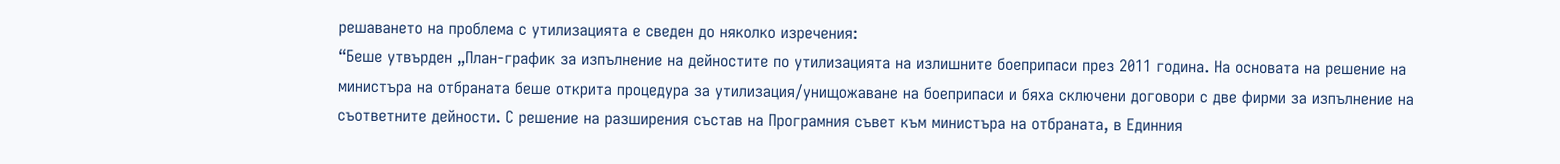решаването на проблема с утилизацията е сведен до няколко изречения:
“Беше утвърден „План-график за изпълнение на дейностите по утилизацията на излишните боеприпаси през 2011 година. На основата на решение на министъра на отбраната беше открита процедура за утилизация/унищожаване на боеприпаси и бяха сключени договори с две фирми за изпълнение на съответните дейности. С решение на разширения състав на Програмния съвет към министъра на отбраната, в Единния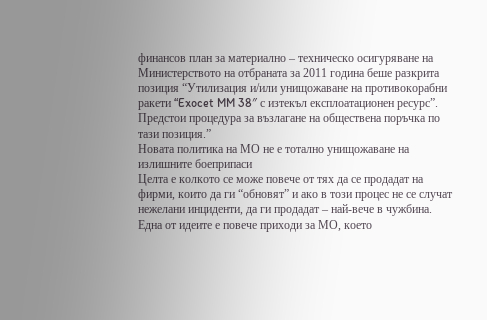финансов план за материално – техническо осигуряване на Министерството на отбраната за 2011 година беше разкрита позиция “Утилизация и/или унищожаване на противокорабни ракети “Exocet MM 38″ с изтекъл експлоатационен ресурс”. Предстои процедура за възлагане на обществена поръчка по тази позиция.”
Новата политика на МО не е тотално унищожаване на излишните боеприпаси
Целта е колкото се може повече от тях да се продадат на фирми, които да ги “обновят” и ако в този процес не се случат нежелани инциденти, да ги продадат – най-вече в чужбина. Една от идеите е повече приходи за МО, което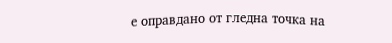е оправдано от гледна точка на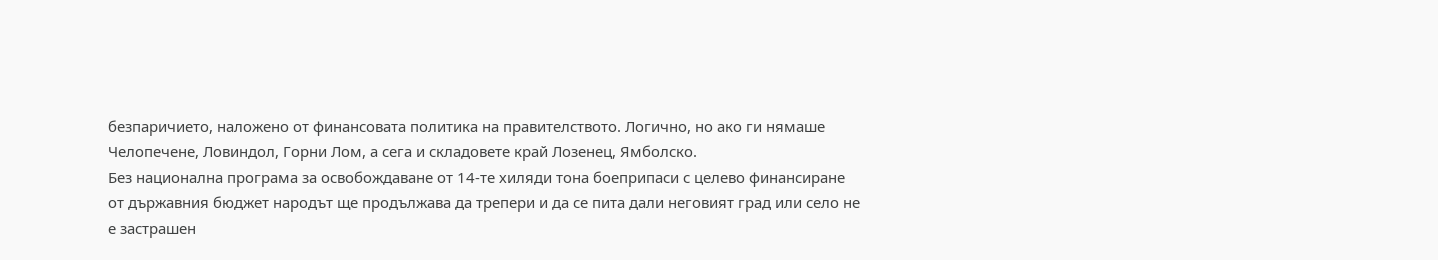безпаричието, наложено от финансовата политика на правителството. Логично, но ако ги нямаше Челопечене, Ловиндол, Горни Лом, а сега и складовете край Лозенец, Ямболско.
Без национална програма за освобождаване от 14-те хиляди тона боеприпаси с целево финансиране от държавния бюджет народът ще продължава да трепери и да се пита дали неговият град или село не е застрашен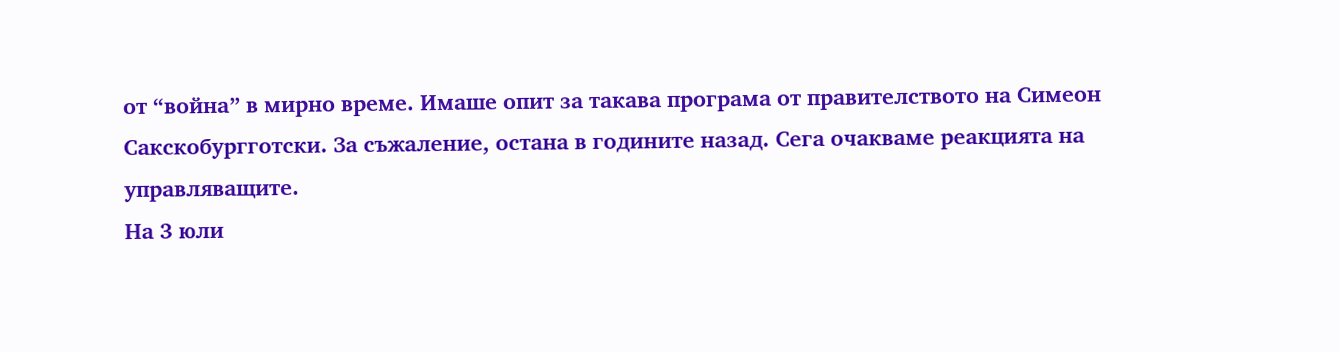от “война” в мирно време. Имаше опит за такава програма от правителството на Симеон Сакскобургготски. За съжаление, остана в годините назад. Сега очакваме реакцията на управляващите.
На 3 юли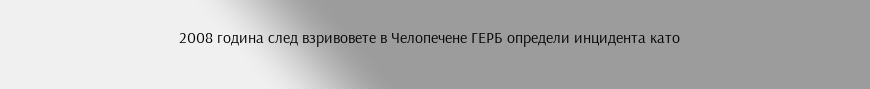2008 година след взривовете в Челопечене ГЕРБ определи инцидента като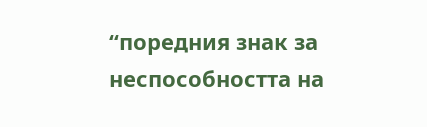“поредния знак за неспособността на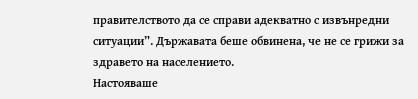правителството да се справи адекватно с извънредни ситуации”. Държавата беше обвинена, че не се грижи за здравето на населението.
Настояваше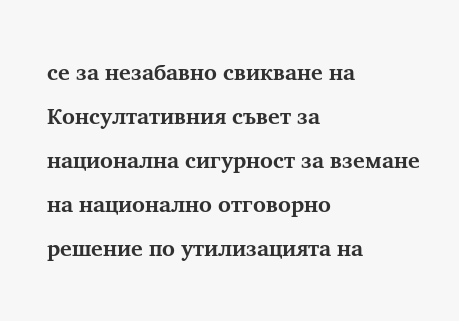се за незабавно свикване на Консултативния съвет за национална сигурност за вземане на национално отговорно решение по утилизацията на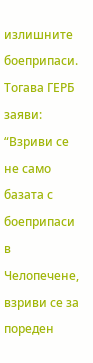излишните боеприпаси. Тогава ГЕРБ заяви: “Взриви се не само базата с боеприпаси в Челопечене, взриви се за пореден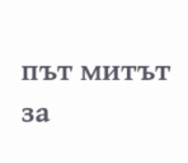път митът за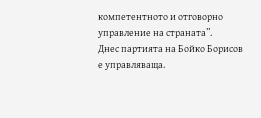компетентното и отговорно управление на страната”.
Днес партията на Бойко Борисов е управляваща.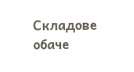Складове обаче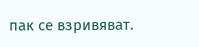пак се взривяват.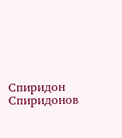Спиридон Спиридонов